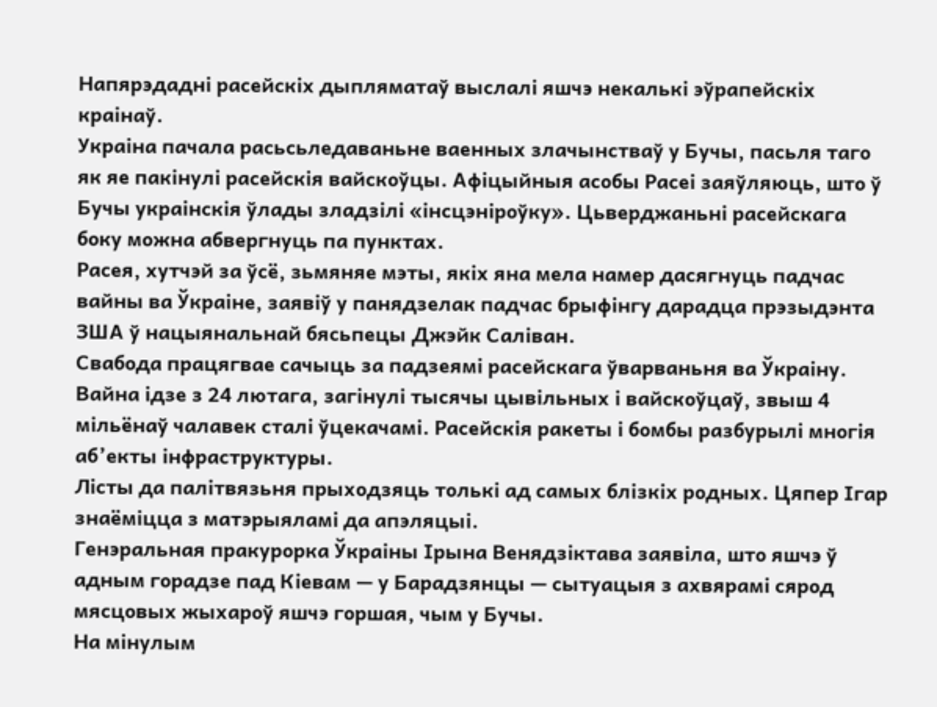Напярэдадні расейскіх дыпляматаў выслалі яшчэ некалькі эўрапейскіх краінаў.
Украіна пачала расьсьледаваньне ваенных злачынстваў у Бучы, пасьля таго як яе пакінулі расейскія вайскоўцы. Афіцыйныя асобы Расеі заяўляюць, што ў Бучы украінскія ўлады зладзілі «інсцэніроўку». Цьверджаньні расейскага боку можна абвергнуць па пунктах.
Расея, хутчэй за ўсё, зьмяняе мэты, якіх яна мела намер дасягнуць падчас вайны ва Ўкраіне, заявіў у панядзелак падчас брыфінгу дарадца прэзыдэнта ЗША ў нацыянальнай бясьпецы Джэйк Саліван.
Свабода працягвае сачыць за падзеямі расейскага ўварваньня ва Ўкраіну. Вайна ідзе з 24 лютага, загінулі тысячы цывільных і вайскоўцаў, звыш 4 мільёнаў чалавек сталі ўцекачамі. Расейскія ракеты і бомбы разбурылі многія аб’екты інфраструктуры.
Лісты да палітвязьня прыходзяць толькі ад самых блізкіх родных. Цяпер Ігар знаёміцца з матэрыяламі да апэляцыі.
Генэральная пракурорка Ўкраіны Ірына Венядзіктава заявіла, што яшчэ ў адным горадзе пад Кіевам — у Барадзянцы — сытуацыя з ахвярамі сярод мясцовых жыхароў яшчэ горшая, чым у Бучы.
На мінулым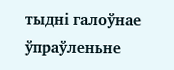тыдні галоўнае ўпраўленьне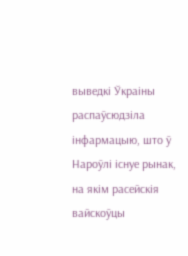выведкі Ўкраіны распаўсюдзіла інфармацыю, што ў Нароўлі існуе рынак, на якім расейскія вайскоўцы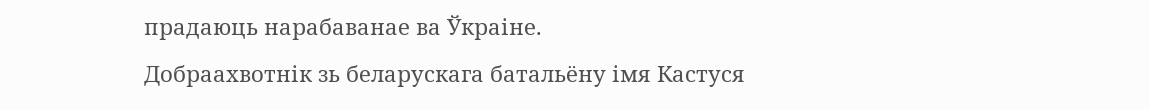прадаюць нарабаванае ва Ўкраіне.
Добраахвотнік зь беларускага батальёну імя Кастуся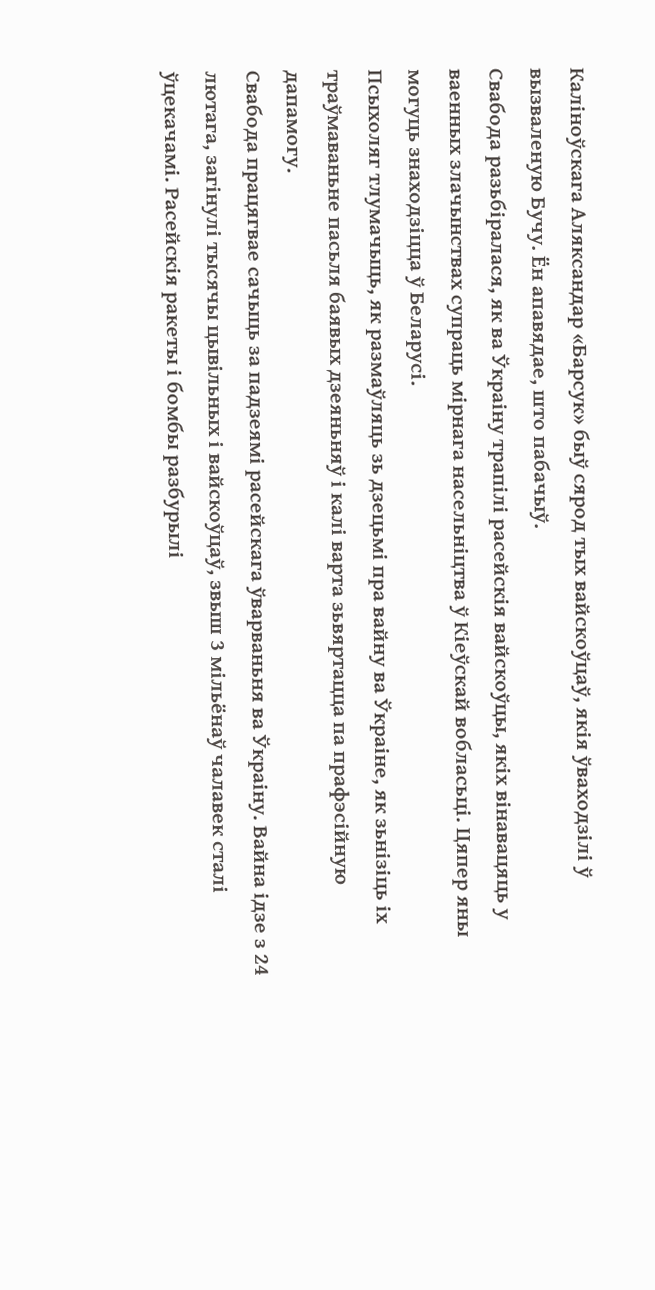Каліноўскага Аляксандар «Барсук» быў сярод тых вайскоўцаў, якія ўваходзілі ў вызваленую Бучу. Ён апавядае, што пабачыў.
Свабода разьбіралася, як ва Ўкраіну трапілі расейскія вайскоўцы, якіх вінавацяць у ваенных злачынствах супраць мірнага насельніцтва ў Кіеўскай вобласьці. Цяпер яны могуць знаходзіцца ў Беларусі.
Псыхоляг тлумачыць, як размаўляць зь дзецьмі пра вайну ва Ўкраіне, як зьнізіць іх траўмаваньне пасьля баявых дзеяньняў і калі варта зьвяртацца па прафэсійную дапамогу.
Свабода працягвае сачыць за падзеямі расейскага ўварваньня ва Ўкраіну. Вайна ідзе з 24 лютага, загінулі тысячы цывільных і вайскоўцаў, звыш 3 мільёнаў чалавек сталі ўцекачамі. Расейскія ракеты і бомбы разбурылі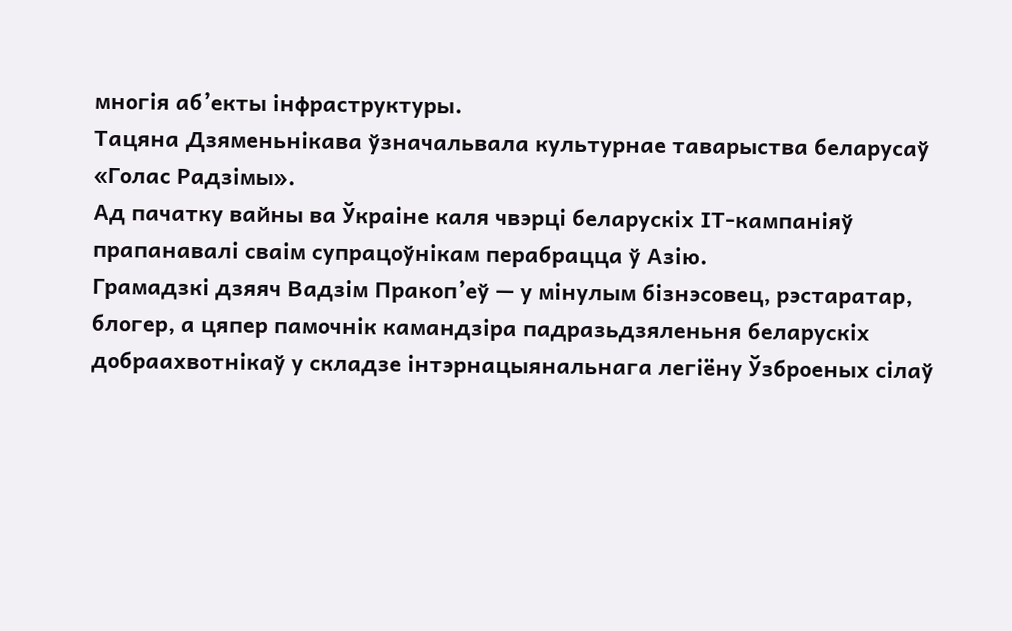многія аб’екты інфраструктуры.
Тацяна Дзяменьнікава ўзначальвала культурнае таварыства беларусаў «Голас Радзiмы».
Ад пачатку вайны ва Ўкраіне каля чвэрці беларускіх ІТ-кампаніяў прапанавалі сваім супрацоўнікам перабрацца ў Азію.
Грамадзкі дзяяч Вадзім Пракоп’еў — у мінулым бізнэсовец, рэстаратар, блогер, а цяпер памочнік камандзіра падразьдзяленьня беларускіх добраахвотнікаў у складзе інтэрнацыянальнага легіёну Ўзброеных сілаў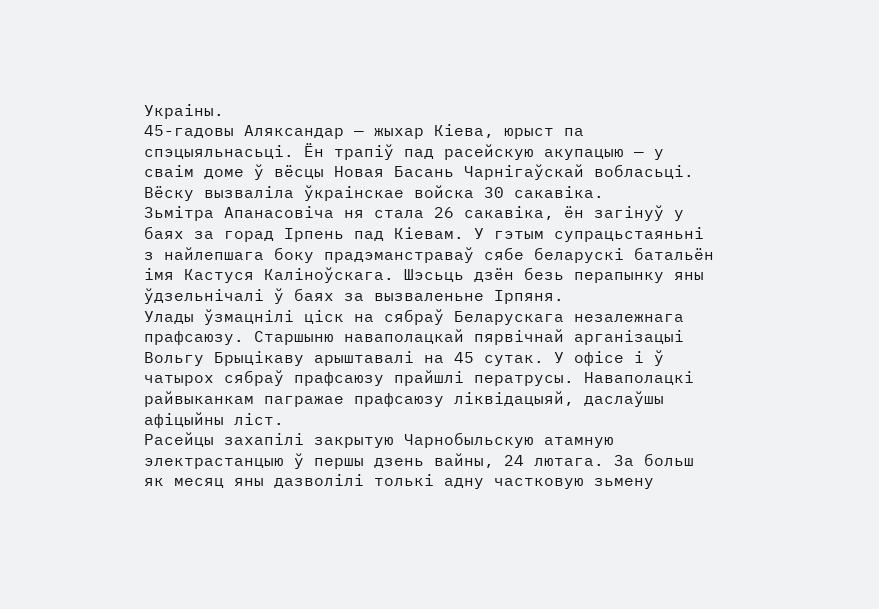Украіны.
45-гадовы Аляксандар — жыхар Кіева, юрыст па спэцыяльнасьці. Ён трапіў пад расейскую акупацыю — у сваім доме ў вёсцы Новая Басань Чарнігаўскай вобласьці. Вёску вызваліла ўкраінскае войска 30 сакавіка.
Зьмітра Апанасовіча ня стала 26 сакавіка, ён загінуў у баях за горад Ірпень пад Кіевам. У гэтым супрацьстаяньні з найлепшага боку прадэманстраваў сябе беларускі батальён імя Кастуся Каліноўскага. Шэсьць дзён безь перапынку яны ўдзельнічалі ў баях за вызваленьне Ірпяня.
Улады ўзмацнілі ціск на сябраў Беларускага незалежнага прафсаюзу. Старшыню наваполацкай пярвічнай арганізацыі Вольгу Брыцікаву арыштавалі на 45 сутак. У офісе і ў чатырох сябраў прафсаюзу прайшлі ператрусы. Наваполацкі райвыканкам пагражае прафсаюзу ліквідацыяй, даслаўшы афіцыйны ліст.
Расейцы захапілі закрытую Чарнобыльскую атамную электрастанцыю ў першы дзень вайны, 24 лютага. За больш як месяц яны дазволілі толькі адну частковую зьмену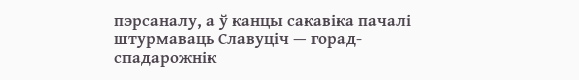пэрсаналу, а ў канцы сакавіка пачалі штурмаваць Славуціч — горад-спадарожнік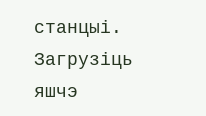станцыі.
Загрузіць яшчэ